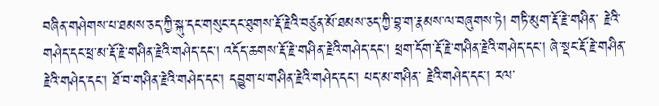བཞིན་གཤེགས་པ་ཐམས་ཅད་ཀྱི་སྐུ་དང་གསུང་དང་ཐུགས་རྡོ་རྗེའི་བཙུན་མོ་ཐམས་ཅད་ཀྱི་བྷ་ག་རྣམས་ལ་བཞུགས་ཏེ། གཏི་མུག་རྡོ་རྗེ་གཤིན་ རྗེའི་གཤེད་དང་ཕྲ་མ་རྡོ་རྗེ་གཤིན་རྗེའི་གཤེད་དང་། འདོད་ཆགས་རྡོ་རྗེ་གཤིན་རྗེའི་གཤེད་དང་། ཕྲག་དོག་རྡོ་རྗེ་གཤིན་རྗེའི་གཤེད་དང་། ཞེ་སྡང་རྡོ་རྗེ་གཤིན་རྗེའི་གཤེད་དང་། ཐོ་བ་གཤིན་རྗེའི་གཤེད་དང་། དབྱུག་པ་གཤིན་རྗེའི་གཤེད་དང་། པད་མ་གཤིན་ རྗེའི་གཤེད་དང་། རལ་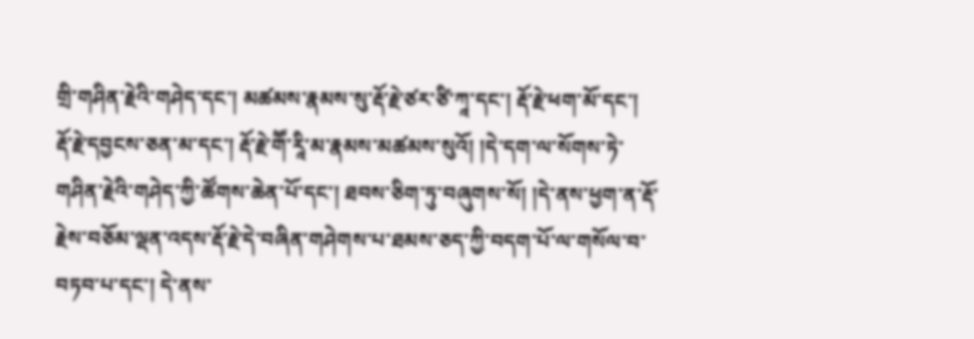གྲི་གཤིན་རྗེའི་གཤེད་དང་། མཚམས་རྣམས་སུ་རྡོ་རྗེ་ཙར་ཙི་ཀཱ་དང་། རྡོ་རྗེ་ཕག་མོ་དང་། རྡོ་རྗེ་དབྱངས་ཅན་མ་དང་། རྡོ་རྗེ་གཽ་རཱི་མ་རྣམས་མཚམས་སུའོ། །དེ་དག་ལ་སོགས་ཏེ་གཤིན་རྗེའི་གཤེད་ཀྱི་ཚོགས་ཆེན་པོ་དང་། ཐབས་ཅིག་ཏུ་བཞུགས་སོ། །དེ་ནས་ཕྱག་ན་རྡོ་རྗེས་བཅོམ་ལྡན་འདས་རྡོ་རྗེ་དེ་བཞིན་གཤེགས་པ་ཐམས་ཅད་ཀྱི་བདག་པོ་ལ་གསོལ་བ་བཏབ་པ་དང་། དེ་ནས་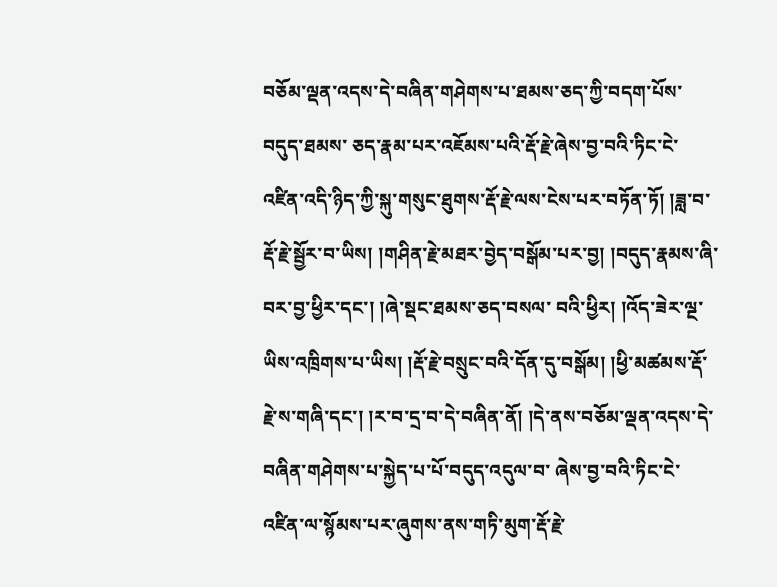བཅོམ་ལྡན་འདས་དེ་བཞིན་གཤེགས་པ་ཐམས་ཅད་ཀྱི་བདག་པོས་བདུད་ཐམས་ ཅད་རྣམ་པར་འཇོམས་པའི་རྡོ་རྗེ་ཞེས་བྱ་བའི་ཏིང་ངེ་འཛིན་འདི་ཉིད་ཀྱི་སྐུ་གསུང་ཐུགས་རྡོ་རྗེ་ལས་ངེས་པར་བཏོན་ཏོ། །ཟླ་བ་རྡོ་རྗེ་སྦྱོར་བ་ཡིས། །གཤིན་རྗེ་མཐར་བྱེད་བསྒོམ་པར་བྱ། །བདུད་རྣམས་ཞི་བར་བྱ་ཕྱིར་དང་། །ཞེ་སྡང་ཐམས་ཅད་བསལ་ བའི་ཕྱིར། །འོད་ཟེར་ལྔ་ཡིས་འཁྲིགས་པ་ཡིས། །རྡོ་རྗེ་བསྲུང་བའི་དོན་དུ་བསྒོམ། །ཕྱི་མཚམས་རྡོ་རྗེ་ས་གཞི་དང་། །ར་བ་དྲ་བ་དེ་བཞིན་ནོ། །དེ་ནས་བཅོམ་ལྡན་འདས་དེ་བཞིན་གཤེགས་པ་སྐྱེད་པ་པོ་བདུད་འདུལ་བ་ ཞེས་བྱ་བའི་ཏིང་ངེ་འཛིན་ལ་སྙོམས་པར་ཞུགས་ནས་གཏི་མུག་རྡོ་རྗེ་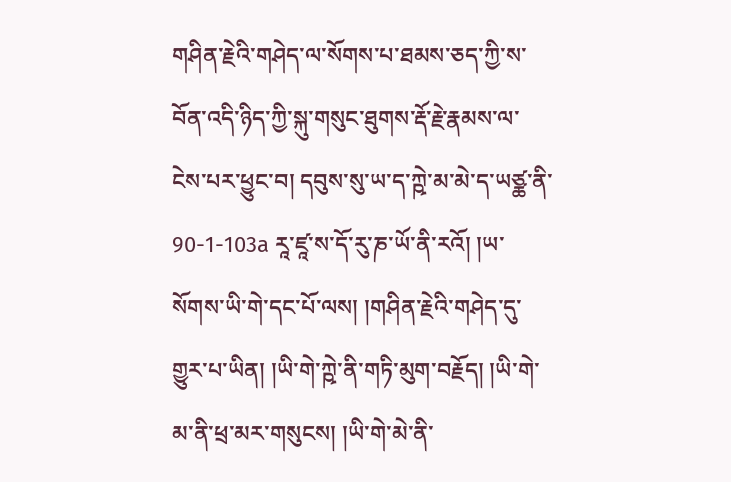གཤིན་རྗེའི་གཤེད་ལ་སོགས་པ་ཐམས་ཅད་ཀྱི་ས་བོན་འདི་ཉིད་ཀྱི་སྐུ་གསུང་ཐུགས་རྡོ་རྗེ་རྣམས་ལ་ངེས་པར་ཕྱུང་བ། དབུས་སུ་ཡ་ད་ཀྵེ་མ་མེ་ད་ཡཙྪ་ནི་ 90-1-103a རཱ་ཛཱ་ས་དོ་རུ་ཎ་ཡོ་ནི་རའོ། །ཡ་སོགས་ཡི་གེ་དང་པོ་ལས། །གཤིན་རྗེའི་གཤེད་དུ་གྱུར་པ་ཡིན། །ཡི་གེ་ཀྵེ་ནི་གཏི་མུག་བརྗོད། །ཡི་གེ་མ་ནི་ཕྲ་མར་གསུངས། །ཡི་གེ་མེ་ནི་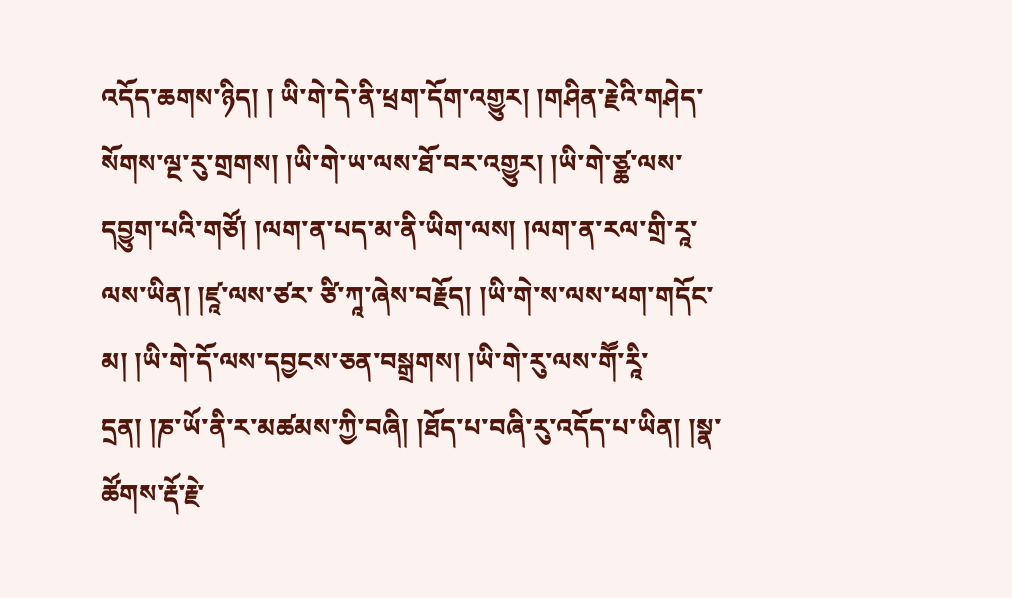འདོད་ཆགས་ཉིད། ། ཡི་གེ་དེ་ནི་ཕྲག་དོག་འགྱུར། །གཤིན་རྗེའི་གཤེད་སོགས་ལྔ་རུ་གྲགས། །ཡི་གེ་ཡ་ལས་ཐོ་བར་འགྱུར། །ཡི་གེ་ཙྪ་ལས་དབྱུག་པའི་གཙོ། །ལག་ན་པད་མ་ནི་ཡིག་ལས། །ལག་ན་རལ་གྲི་རཱ་ལས་ཡིན། །ཛཱ་ལས་ཙར་ ཙི་ཀཱ་ཞེས་བརྗོད། །ཡི་གེ་ས་ལས་ཕག་གདོང་མ། །ཡི་གེ་དོ་ལས་དབྱངས་ཅན་བསྒྲགས། །ཡི་གེ་རུ་ལས་གཽ་རཱི་དྲན། །ཎ་ཡོ་ནི་ར་མཚམས་ཀྱི་བཞི། །ཐོད་པ་བཞི་རུ་འདོད་པ་ཡིན། །སྣ་ཚོགས་རྡོ་རྗེ་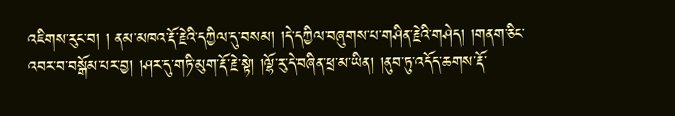འཇིགས་རུང་བ། ། ནམ་མཁའ་རྡོ་རྗེའི་དཀྱིལ་དུ་བསམ། །དེ་དཀྱིལ་བཞུགས་པ་གཤིན་རྗེའི་གཤེད། །གནག་ཅིང་འབར་བ་བསྒོམ་པར་བྱ། །ཤར་དུ་གཏི་མུག་རྡོ་རྗེ་སྟེ། །ལྷོ་རུ་དེ་བཞིན་ཕྲ་མ་ཡིན། །ནུབ་ཏུ་འདོད་ཆགས་རྡོ་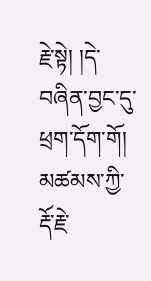རྗེ་སྟེ། །དེ་བཞིན་བྱང་དུ་ ཕྲག་དོག་གོ། མཚམས་ཀྱི་རྡོ་རྗེ་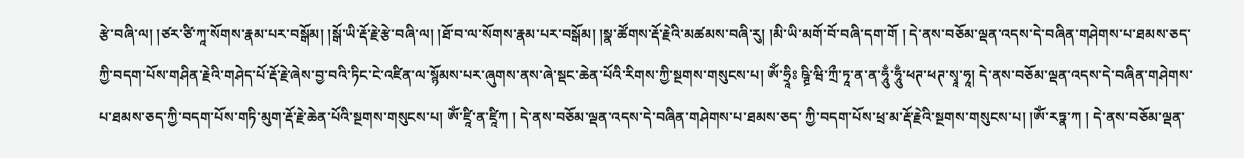རྩེ་བཞི་ལ། །ཙར་ཙི་ཀཱ་སོགས་རྣམ་པར་བསྒོམ། །སྒོ་ཡི་རྡོ་རྗེ་རྩེ་བཞི་ལ། །ཐོ་བ་ལ་སོགས་རྣམ་པར་བསྒོམ། །སྣ་ཚོགས་རྡོ་རྗེའི་མཚམས་བཞི་རུ། །མི་ཡི་མགོ་བོ་བཞི་དག་གོ ། དེ་ནས་བཅོམ་ལྡན་འདས་དེ་བཞིན་གཤེགས་པ་ཐམས་ཅད་ཀྱི་བདག་པོས་གཤིན་རྗེའི་གཤེད་པོ་རྡོ་རྗེ་ཞེས་བྱ་བའི་ཏིང་ངེ་འཛིན་ལ་སྙོམས་པར་ཞུགས་ནས་ཞེ་སྡང་ཆེན་པོའི་རིགས་ཀྱི་སྔགས་གསུངས་པ། ཨོཾ་ཧྲཱིཿ ཥྚྲི་ཝི་ཀྲྀ་ཏཱ་ན་ན་ཧཱུྃ་ཧཱུྃ་ཕཊ་ཕཊ་སྭཱ་ཧཱ། དེ་ནས་བཅོམ་ལྡན་འདས་དེ་བཞིན་གཤེགས་པ་ཐམས་ཅད་ཀྱི་བདག་པོས་གཏི་མུག་རྡོ་རྗེ་ཆེན་པོའི་སྔགས་གསུངས་པ། ཨོཾ་ཛཱི་ན་ཛཱིཀ ། དེ་ནས་བཅོམ་ལྡན་འདས་དེ་བཞིན་གཤེགས་པ་ཐམས་ཅད་ ཀྱི་བདག་པོས་ཕྲ་མ་རྡོ་རྗེའི་སྔགས་གསུངས་པ། །ཨོཾ་རཏྣ་ཀ ། དེ་ནས་བཅོམ་ལྡན་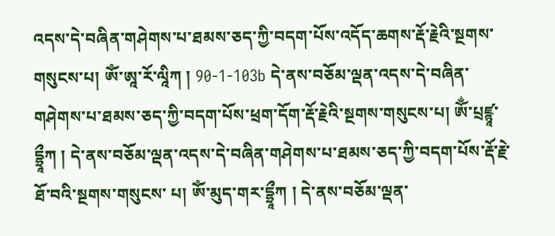འདས་དེ་བཞིན་གཤེགས་པ་ཐམས་ཅད་ཀྱི་བདག་པོས་འདོད་ཆགས་རྡོ་རྗེའི་སྔགས་གསུངས་པ། ཨོཾ་ཨཱ་རོ་ལཱིཀ ། 90-1-103b དེ་ནས་བཅོམ་ལྡན་འདས་དེ་བཞིན་གཤེགས་པ་ཐམས་ཅད་ཀྱི་བདག་པོས་ཕྲག་དོག་རྡོ་རྗེའི་སྔགས་གསུངས་པ། ཨོྂ་པྲཛྙཱ་དྷྲཱྀཀ ། དེ་ནས་བཅོམ་ལྡན་འདས་དེ་བཞིན་གཤེགས་པ་ཐམས་ཅད་ཀྱི་བདག་པོས་རྡོ་རྗེ་ཐོ་བའི་སྔགས་གསུངས་ པ། ཨོཾ་མུད་གར་དྷྲཱྀཀ ། དེ་ནས་བཅོམ་ལྡན་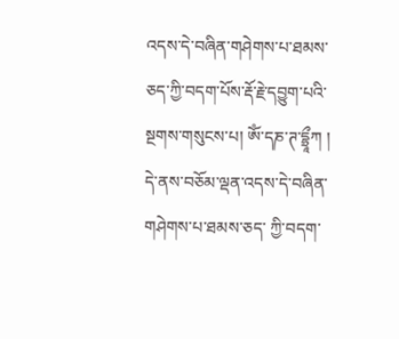འདས་དེ་བཞིན་གཤེགས་པ་ཐམས་ཅད་ཀྱི་བདག་པོས་རྡོ་རྗེ་དབྱུག་པའི་སྔགས་གསུངས་པ། ཨོཾ་དཎ་ཊ་དྷྲཱྀཀ ། དེ་ནས་བཅོམ་ལྡན་འདས་དེ་བཞིན་གཤེགས་པ་ཐམས་ཅད་ ཀྱི་བདག་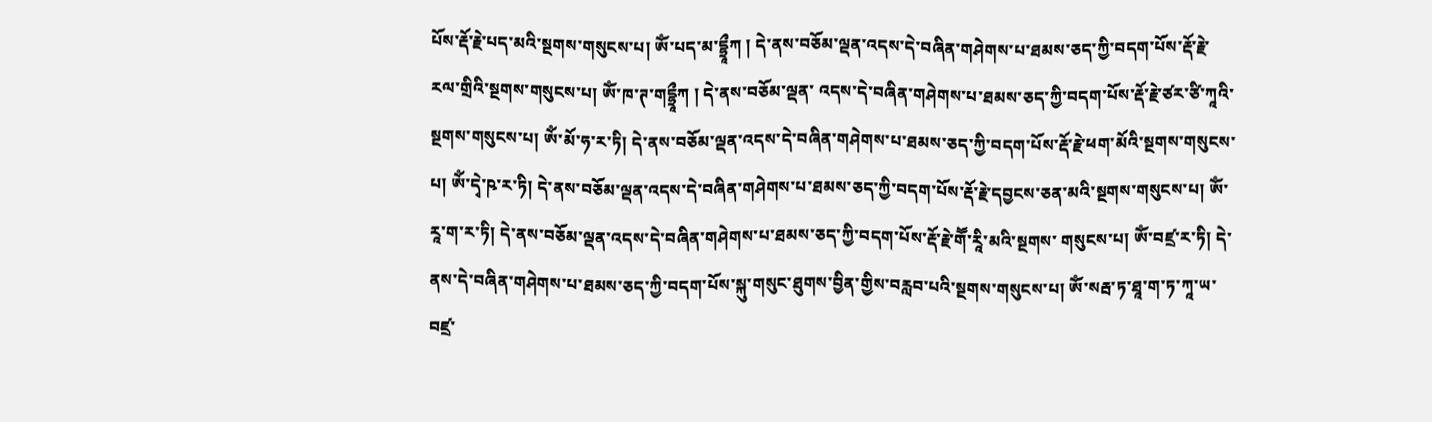པོས་རྡོ་རྗེ་པད་མའི་སྔགས་གསུངས་པ། ཨོཾ་པད་མ་དྷྲཱྀཀ ། དེ་ནས་བཅོམ་ལྡན་འདས་དེ་བཞིན་གཤེགས་པ་ཐམས་ཅད་ཀྱི་བདག་པོས་རྡོ་རྗེ་རལ་གྲིའི་སྔགས་གསུངས་པ། ཨོཾ་ཁ་ཊ་གདྷྲཱྀཀ ། དེ་ནས་བཅོམ་ལྡན་ འདས་དེ་བཞིན་གཤེགས་པ་ཐམས་ཅད་ཀྱི་བདག་པོས་རྡོ་རྗེ་ཙར་ཙི་ཀཱའི་སྔགས་གསུངས་པ། ཨོཾ་མོ་ཧ་ར་ཏི། དེ་ནས་བཅོམ་ལྡན་འདས་དེ་བཞིན་གཤེགས་པ་ཐམས་ཅད་ཀྱི་བདག་པོས་རྡོ་རྗེ་ཕག་མོའི་སྔགས་གསུངས་པ། ཨོཾ་དྭེ་ཥ་ར་ཏི། དེ་ནས་བཅོམ་ལྡན་འདས་དེ་བཞིན་གཤེགས་པ་ཐམས་ཅད་ཀྱི་བདག་པོས་རྡོ་རྗེ་དབྱངས་ཅན་མའི་སྔགས་གསུངས་པ། ཨོཾ་རཱ་ག་ར་ཏི། དེ་ནས་བཅོམ་ལྡན་འདས་དེ་བཞིན་གཤེགས་པ་ཐམས་ཅད་ཀྱི་བདག་པོས་རྡོ་རྗེ་གཽ་རཱི་མའི་སྔགས་ གསུངས་པ། ཨོཾ་བཛྲ་ར་ཏི། དེ་ནས་དེ་བཞིན་གཤེགས་པ་ཐམས་ཅད་ཀྱི་བདག་པོས་སྐུ་གསུང་ཐུགས་བྱིན་གྱིས་བརླབ་པའི་སྔགས་གསུངས་པ། ཨོཾ་སརྦ་ཏ་ཐཱ་ག་ཏ་ཀཱ་ཡ་བཛྲ་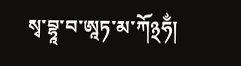སྭ་བྷཱ་བ་ཨཱཏ་མ་ཀོ྅ཧྂ།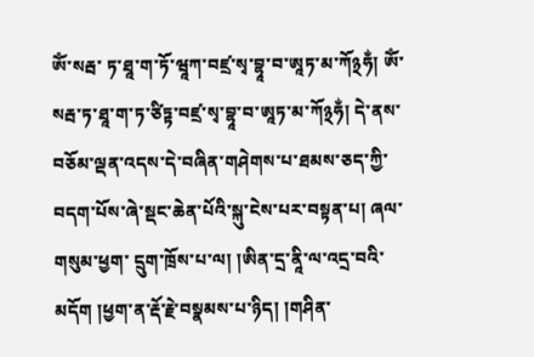ཨོཾ་སརྦ་ ཏ་ཐཱ་ག་ཏོ་ཝཱཀ་བཛྲ་སྭ་བྷཱ་བ་ཨཱཏ་མ་ཀོ྅ཧྂ། ཨོཾ་སརྦ་ཏ་ཐཱ་ག་ཏ་ཙིཏྟ་བཛྲ་སྭ་བྷཱ་བ་ཨཱཏ་མ་ཀོ྅ཧྂ། དེ་ནས་བཅོམ་ལྡན་འདས་དེ་བཞིན་གཤེགས་པ་ཐམས་ཅད་ཀྱི་བདག་པོས་ཞེ་སྡང་ཆེན་པོའི་སྐུ་ངེས་པར་བསྟན་པ། ཞལ་གསུམ་ཕྱག་ དྲུག་ཁྲོས་པ་ལ། །ཨིན་དྲ་ནཱི་ལ་འདྲ་བའི་མདོག །ཕྱག་ན་རྡོ་རྗེ་བསྣམས་པ་ཉིད། །གཤིན་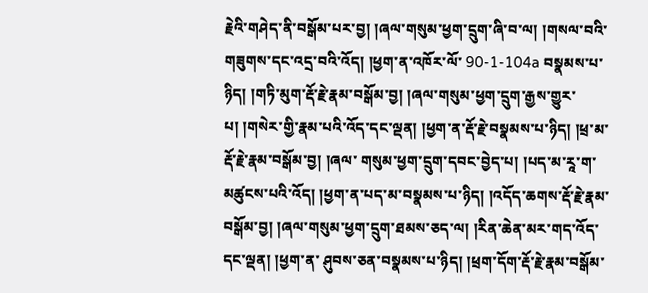རྗེའི་གཤེད་ནི་བསྒོམ་པར་བྱ། །ཞལ་གསུམ་ཕྱག་དྲུག་ཞི་བ་ལ། །གསལ་བའི་གཟུགས་དང་འདྲ་བའི་འོད། །ཕྱག་ན་འཁོར་ལོ་ 90-1-104a བསྣམས་པ་ཉིད། །གཏི་མུག་རྡོ་རྗེ་རྣམ་བསྒོམ་བྱ། །ཞལ་གསུམ་ཕྱག་དྲུག་རྒྱས་གྱུར་པ། །གསེར་གྱི་རྣམ་པའི་འོད་དང་ལྡན། །ཕྱག་ན་རྡོ་རྗེ་བསྣམས་པ་ཉིད། །ཕྲ་མ་རྡོ་རྗེ་རྣམ་བསྒོམ་བྱ། །ཞལ་ གསུམ་ཕྱག་དྲུག་དབང་བྱེད་པ། །པད་མ་རཱ་ག་མཚུངས་པའི་འོད། །ཕྱག་ན་པད་མ་བསྣམས་པ་ཉིད། །འདོད་ཆགས་རྡོ་རྗེ་རྣམ་བསྒོམ་བྱ། །ཞལ་གསུམ་ཕྱག་དྲུག་ཐམས་ཅད་ལ། །རིན་ཆེན་མར་གད་འོད་དང་ལྡན། །ཕྱག་ན་ ཤུབས་ཅན་བསྣམས་པ་ཉིད། །ཕྲག་དོག་རྡོ་རྗེ་རྣམ་བསྒོམ་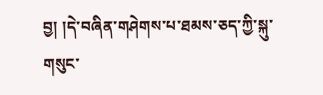བྱ། །དེ་བཞིན་གཤེགས་པ་ཐམས་ཅད་ཀྱི་སྐུ་གསུང་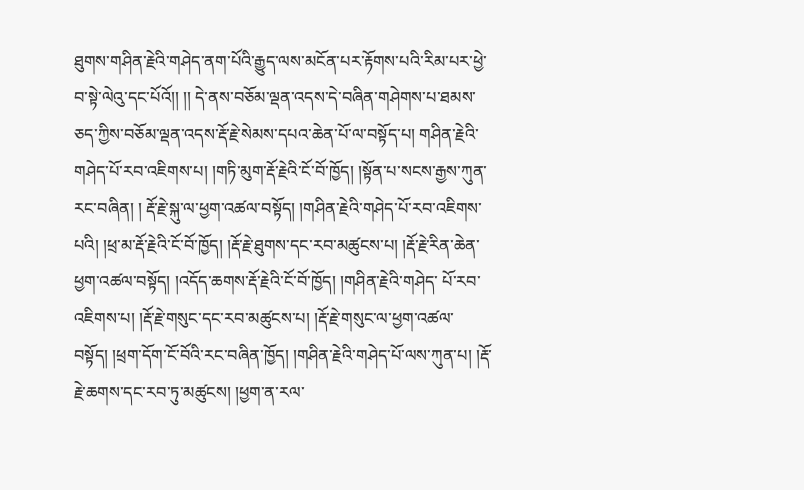ཐུགས་གཤིན་རྗེའི་གཤེད་ནག་པོའི་རྒྱུད་ལས་མངོན་པར་རྟོགས་པའི་རིམ་པར་ཕྱེ་བ་སྟེ་ལེའུ་དང་པོའོ།། །། དེ་ནས་བཅོམ་ལྡན་འདས་དེ་བཞིན་གཤེགས་པ་ཐམས་ཅད་ཀྱིས་བཅོམ་ལྡན་འདས་རྡོ་རྗེ་སེམས་དཔའ་ཆེན་པོ་ལ་བསྟོད་པ། གཤིན་རྗེའི་གཤེད་པོ་རབ་འཇིགས་པ། །གཏི་མུག་རྡོ་རྗེའི་ངོ་བོ་ཁྱོད། །སྟོན་པ་སངས་རྒྱས་ཀུན་རང་བཞིན། ། རྡོ་རྗེ་སྐུ་ལ་ཕྱག་འཚལ་བསྟོད། །གཤིན་རྗེའི་གཤེད་པོ་རབ་འཇིགས་པའི། །ཕྲ་མ་རྡོ་རྗེའི་ངོ་བོ་ཁྱོད། །རྡོ་རྗེ་ཐུགས་དང་རབ་མཚུངས་པ། །རྡོ་རྗེ་རིན་ཆེན་ཕྱག་འཚལ་བསྟོད། །འདོད་ཆགས་རྡོ་རྗེའི་ངོ་བོ་ཁྱོད། །གཤིན་རྗེའི་གཤེད་ པོ་རབ་འཇིགས་པ། །རྡོ་རྗེ་གསུང་དང་རབ་མཚུངས་པ། །རྡོ་རྗེ་གསུང་ལ་ཕྱག་འཚལ་བསྟོད། །ཕྲག་དོག་ངོ་བོའི་རང་བཞིན་ཁྱོད། །གཤིན་རྗེའི་གཤེད་པོ་ལས་ཀུན་པ། །རྡོ་རྗེ་ཆགས་དང་རབ་ཏུ་མཚུངས། །ཕྱག་ན་རལ་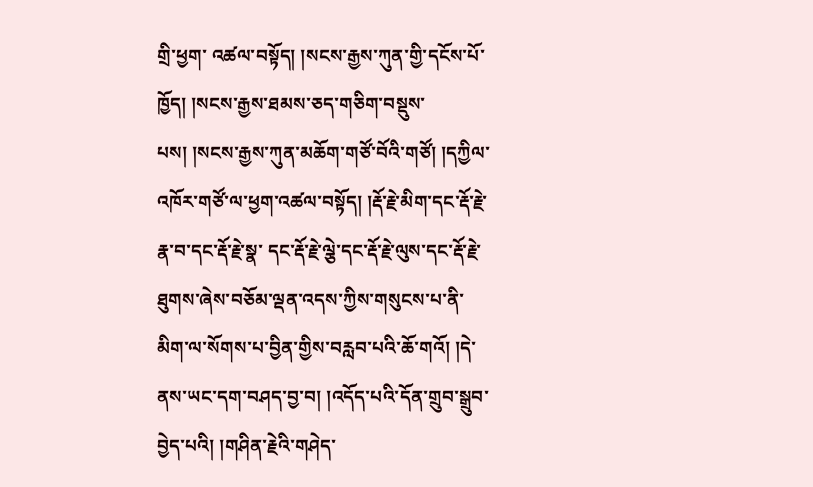གྲི་ཕྱག་ འཚལ་བསྟོད། །སངས་རྒྱས་ཀུན་གྱི་དངོས་པོ་ཁྱོད། །སངས་རྒྱས་ཐམས་ཅད་གཅིག་བསྡུས་པས། །སངས་རྒྱས་ཀུན་མཆོག་གཙོ་བོའི་གཙོ། །དཀྱིལ་འཁོར་གཙོ་ལ་ཕྱག་འཚལ་བསྟོད། །རྡོ་རྗེ་མིག་དང་རྡོ་རྗེ་རྣ་བ་དང་རྡོ་རྗེ་སྣ་ དང་རྡོ་རྗེ་ལྕེ་དང་རྡོ་རྗེ་ལུས་དང་རྡོ་རྗེ་ཐུགས་ཞེས་བཅོམ་ལྡན་འདས་ཀྱིས་གསུངས་པ་ནི་མིག་ལ་སོགས་པ་བྱིན་གྱིས་བརླབ་པའི་ཆོ་གའོ། །དེ་ནས་ཡང་དག་བཤད་བྱ་བ། །འདོད་པའི་དོན་གྲུབ་སྒྲུབ་བྱེད་པའི། །གཤིན་རྗེའི་གཤེད་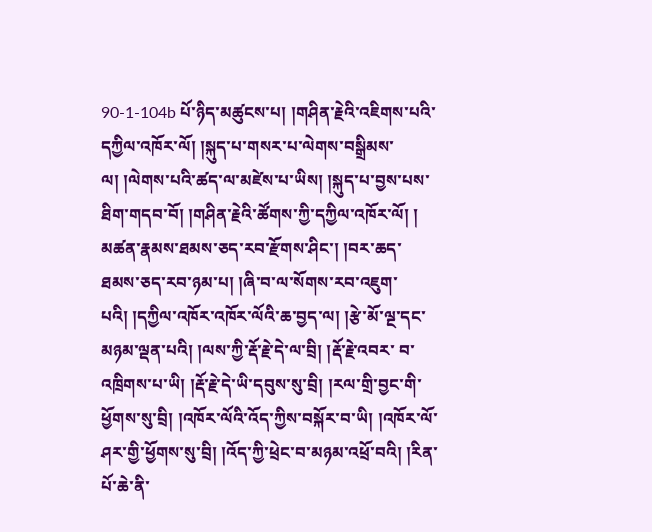90-1-104b པོ་ཉིད་མཚུངས་པ། །གཤིན་རྗེའི་འཇིགས་པའི་དཀྱིལ་འཁོར་ལོ། །སྐུད་པ་གསར་པ་ལེགས་བསྒྲིམས་ལ། །ལེགས་པའི་ཚད་ལ་མཛེས་པ་ཡིས། །སྐུད་པ་བྱས་པས་ཐིག་གདབ་བོ། །གཤིན་རྗེའི་ཚོགས་ཀྱི་དཀྱིལ་འཁོར་ལོ། ། མཚན་རྣམས་ཐམས་ཅད་རབ་རྫོགས་ཤིང་། །བར་ཆད་ཐམས་ཅད་རབ་ཉམ་པ། །ཞི་བ་ལ་སོགས་རབ་འཇུག་པའི། །དཀྱིལ་འཁོར་འཁོར་ལོའི་ཆ་བྱད་ལ། །རྩེ་མོ་ལྔ་དང་མཉམ་ལྡན་པའི། །ལས་ཀྱི་རྡོ་རྗེ་དེ་ལ་བྲི། །རྡོ་རྗེ་འབར་ བ་འཁྲིགས་པ་ཡི། །རྡོ་རྗེ་དེ་ཡི་དབུས་སུ་བྲི། །རལ་གྲི་བྱང་གི་ཕྱོགས་སུ་བྲི། །འཁོར་ལོའི་འོད་ཀྱིས་བསྐོར་བ་ཡི། །འཁོར་ལོ་ཤར་གྱི་ཕྱོགས་སུ་བྲི། །འོད་ཀྱི་ཕྲེང་བ་མཉམ་འཕྲོ་བའི། །རིན་པོ་ཆེ་ནི་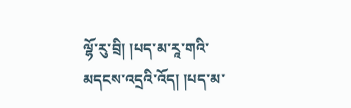ལྷོ་རུ་བྲི། །པད་མ་རཱ་གའི་ མདངས་འདྲའི་འོད། །པད་མ་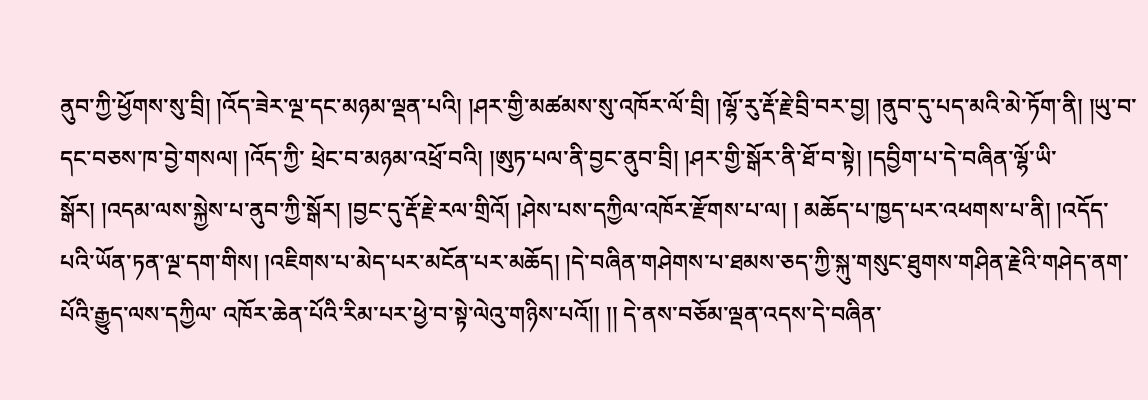ནུབ་ཀྱི་ཕྱོགས་སུ་བྲི། །འོད་ཟེར་ལྔ་དང་མཉམ་ལྡན་པའི། །ཤར་གྱི་མཚམས་སུ་འཁོར་ལོ་བྲི། །ལྷོ་རུ་རྡོ་རྗེ་བྲི་བར་བྱ། །ནུབ་དུ་པད་མའི་མེ་ཏོག་ནི། །ཡུ་བ་དང་བཅས་ཁ་བྱེ་གསལ། །འོད་ཀྱི་ ཕྲེང་བ་མཉམ་འཕྲོ་བའི། །ཨུཏ་པལ་ནི་བྱང་ནུབ་བྲི། །ཤར་གྱི་སྒོར་ནི་ཐོ་བ་སྟེ། །དབྱིག་པ་དེ་བཞིན་ལྷོ་ཡི་སྒོར། །འདམ་ལས་སྐྱེས་པ་ནུབ་ཀྱི་སྒོར། །བྱང་དུ་རྡོ་རྗེ་རལ་གྲིའོ། །ཤེས་པས་དཀྱིལ་འཁོར་རྫོགས་པ་ལ། ། མཆོད་པ་ཁྱད་པར་འཕགས་པ་ནི། །འདོད་པའི་ཡོན་ཏན་ལྔ་དག་གིས། །འཇིགས་པ་མེད་པར་མངོན་པར་མཆོད། །དེ་བཞིན་གཤེགས་པ་ཐམས་ཅད་ཀྱི་སྐུ་གསུང་ཐུགས་གཤིན་རྗེའི་གཤེད་ནག་པོའི་རྒྱུད་ལས་དཀྱིལ་ འཁོར་ཆེན་པོའི་རིམ་པར་ཕྱེ་བ་སྟེ་ལེའུ་གཉིས་པའོ།། །། དེ་ནས་བཅོམ་ལྡན་འདས་དེ་བཞིན་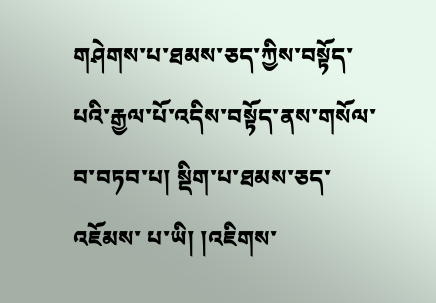གཤེགས་པ་ཐམས་ཅད་ཀྱིས་བསྟོད་པའི་རྒྱལ་པོ་འདིས་བསྟོད་ནས་གསོལ་བ་བཏབ་པ། སྡིག་པ་ཐམས་ཅད་འཇོམས་ པ་ཡི། །འཇིགས་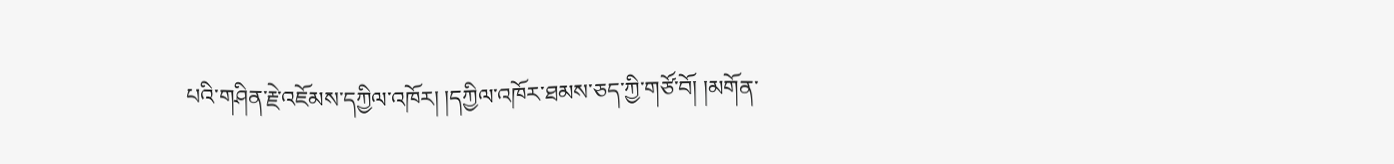པའི་གཤིན་རྗེ་འཇོམས་དཀྱིལ་འཁོར། །དཀྱིལ་འཁོར་ཐམས་ཅད་ཀྱི་གཙོ་བོ། །མགོན་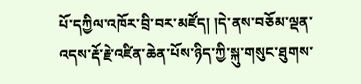པོ་དཀྱིལ་འཁོར་བྲི་བར་མཛོད། །དེ་ནས་བཅོམ་ལྡན་འདས་རྡོ་རྗེ་འཛིན་ཆེན་པོས་ཉིད་ཀྱི་སྐུ་གསུང་ཐུགས་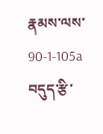རྣམས་ལས་ 90-1-105a བདུད་རྩི་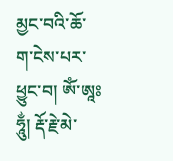མྱང་བའི་ཆོ་ག་ངེས་པར་ཕྱུང་བ། ཨོཾ་ཨཱཿཧཱུྂ། རྡོ་རྗེ་མེ་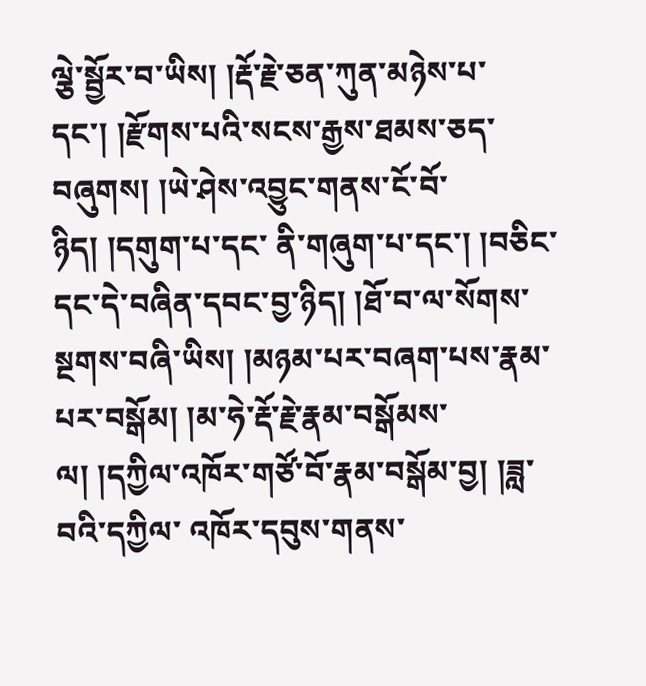ལྕེ་སྦྱོར་བ་ཡིས། །རྡོ་རྗེ་ཅན་ཀུན་མཉེས་པ་དང་། །རྫོགས་པའི་སངས་རྒྱས་ཐམས་ཅད་བཞུགས། །ཡེ་ཤེས་འབྱུང་གནས་ངོ་བོ་ཉིད། །དགུག་པ་དང་ ནི་གཞུག་པ་དང་། །བཅིང་དང་དེ་བཞིན་དབང་བྱ་ཉིད། །ཐོ་བ་ལ་སོགས་སྔགས་བཞི་ཡིས། །མཉམ་པར་བཞག་པས་རྣམ་པར་བསྒོམ། །མ་ཧེ་རྡོ་རྗེ་རྣམ་བསྒོམས་ལ། །དཀྱིལ་འཁོར་གཙོ་བོ་རྣམ་བསྒོམ་བྱ། །ཟླ་བའི་དཀྱིལ་ འཁོར་དབུས་གནས་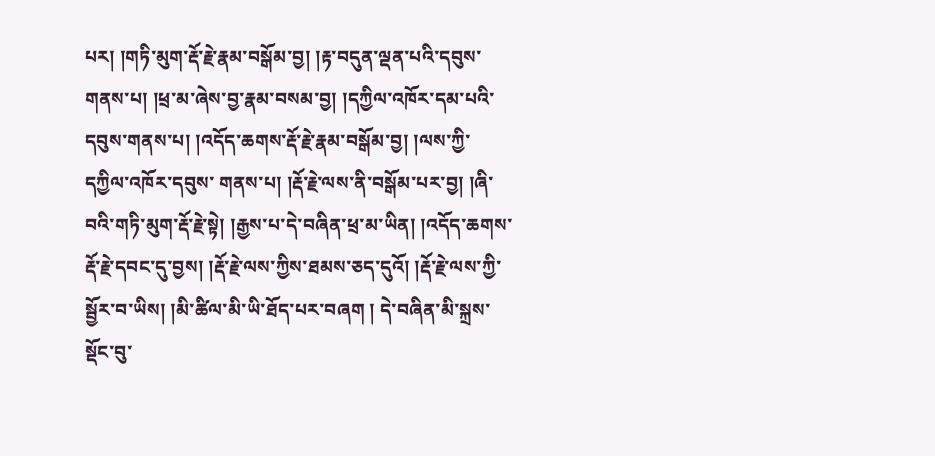པར། །གཏི་མུག་རྡོ་རྗེ་རྣམ་བསྒོམ་བྱ། །རྟ་བདུན་ལྡན་པའི་དབུས་གནས་པ། །ཕྲ་མ་ཞེས་བྱ་རྣམ་བསམ་བྱ། །དཀྱིལ་འཁོར་དམ་པའི་དབུས་གནས་པ། །འདོད་ཆགས་རྡོ་རྗེ་རྣམ་བསྒོམ་བྱ། །ལས་ཀྱི་དཀྱིལ་འཁོར་དབུས་ གནས་པ། །རྡོ་རྗེ་ལས་ནི་བསྒོམ་པར་བྱ། །ཞི་བའི་གཏི་མུག་རྡོ་རྗེ་སྟེ། །རྒྱས་པ་དེ་བཞིན་ཕྲ་མ་ཡིན། །འདོད་ཆགས་རྡོ་རྗེ་དབང་དུ་བྱས། །རྡོ་རྗེ་ལས་ཀྱིས་ཐམས་ཅད་དུའོ། །རྡོ་རྗེ་ལས་ཀྱི་སྦྱོར་བ་ཡིས། །མི་ཚིལ་མི་ཡི་ཐོད་པར་བཞག ། དེ་བཞིན་མི་སྐྲས་སྡོང་བུ་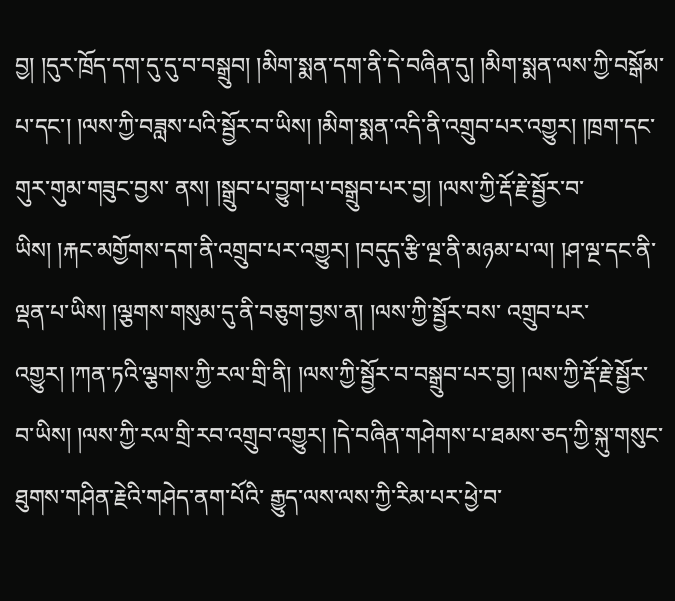བྱ། །དུར་ཁྲོད་དག་དུ་དུ་བ་བསྒྲུབ། །མིག་སྨན་དག་ནི་དེ་བཞིན་དུ། །མིག་སྨན་ལས་ཀྱི་བསྒོམ་པ་དང་། །ལས་ཀྱི་བཟླས་པའི་སྦྱོར་བ་ཡིས། །མིག་སྨན་འདི་ནི་འགྲུབ་པར་འགྱུར། །ཁྲག་དང་གུར་གུམ་གཟུང་བྱས་ ནས། །སྒྲུབ་པ་བྱུག་པ་བསྒྲུབ་པར་བྱ། །ལས་ཀྱི་རྡོ་རྗེ་སྦྱོར་བ་ཡིས། །རྐང་མགྱོགས་དག་ནི་འགྲུབ་པར་འགྱུར། །བདུད་རྩི་ལྔ་ནི་མཉམ་པ་ལ། །ཤ་ལྔ་དང་ནི་ལྡན་པ་ཡིས། །ལྕགས་གསུམ་དུ་ནི་བཅུག་བྱས་ན། །ལས་ཀྱི་སྦྱོར་བས་ འགྲུབ་པར་འགྱུར། །ཀན་ཏའི་ལྕགས་ཀྱི་རལ་གྲི་ནི། །ལས་ཀྱི་སྦྱོར་བ་བསྒྲུབ་པར་བྱ། །ལས་ཀྱི་རྡོ་རྗེ་སྦྱོར་བ་ཡིས། །ལས་ཀྱི་རལ་གྲི་རབ་འགྲུབ་འགྱུར། །དེ་བཞིན་གཤེགས་པ་ཐམས་ཅད་ཀྱི་སྐུ་གསུང་ཐུགས་གཤིན་རྗེའི་གཤེད་ནག་པོའི་ རྒྱུད་ལས་ལས་ཀྱི་རིམ་པར་ཕྱེ་བ་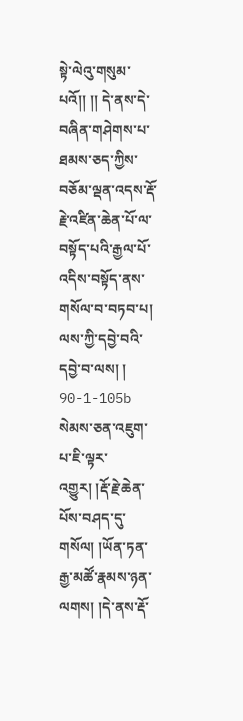སྟེ་ལེའུ་གསུམ་པའོ།། །། དེ་ནས་དེ་བཞིན་གཤེགས་པ་ཐམས་ཅད་ཀྱིས་བཅོམ་ལྡན་འདས་རྡོ་རྗེ་འཛིན་ཆེན་པོ་ལ་བསྟོད་པའི་རྒྱལ་པོ་འདིས་བསྟོད་ནས་གསོལ་བ་བཏབ་པ། ལས་ཀྱི་དབྱེ་བའི་དབྱེ་བ་ལས། ། 90-1-105b སེམས་ཅན་འཇུག་པ་ཇི་ལྟར་འགྱུར། །རྡོ་རྗེ་ཆེན་པོས་བཤད་དུ་གསོལ། །ཡོན་ཏན་རྒྱ་མཚོ་རྣམས་ཉན་ལགས། །དེ་ནས་རྡོ་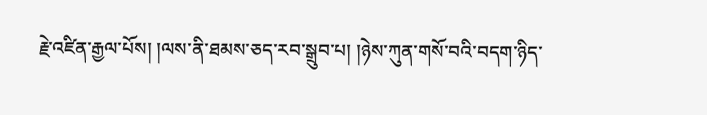རྗེ་འཛིན་རྒྱལ་པོས། །ལས་ནི་ཐམས་ཅད་རབ་སྒྲུབ་པ། །ཉེས་ཀུན་གསོ་བའི་བདག་ཉིད་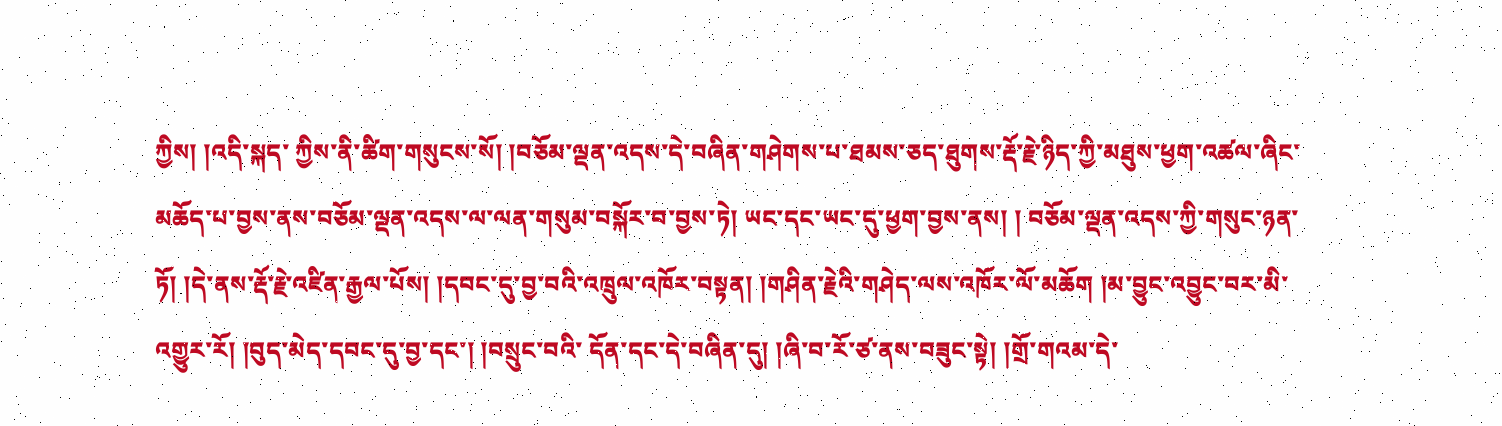ཀྱིས། །འདི་སྐད་ ཀྱིས་ནི་ཚིག་གསུངས་སོ། །བཅོམ་ལྡན་འདས་དེ་བཞིན་གཤེགས་པ་ཐམས་ཅད་ཐུགས་རྡོ་རྗེ་ཉིད་ཀྱི་མཐུས་ཕྱག་འཚལ་ཞིང་མཆོད་པ་བྱས་ནས་བཅོམ་ལྡན་འདས་ལ་ལན་གསུམ་བསྐོར་བ་བྱས་ཏེ། ཡང་དང་ཡང་དུ་ཕྱག་བྱས་ནས། ། བཅོམ་ལྡན་འདས་ཀྱི་གསུང་ཉན་ཏོ། །དེ་ནས་རྡོ་རྗེ་འཛིན་རྒྱལ་པོས། །དབང་དུ་བྱ་བའི་འཁྲུལ་འཁོར་བསྟན། །གཤིན་རྗེའི་གཤེད་ལས་འཁོར་ལོ་མཆོག །མ་བྱུང་འབྱུང་བར་མི་འགྱུར་རོ། །བུད་མེད་དབང་དུ་བྱ་དང་། །བསྲུང་བའི་ དོན་དང་དེ་བཞིན་དུ། །ཞི་བ་རོ་ཙ་ནས་བཟུང་སྟེ། །གྲོ་གའམ་དེ་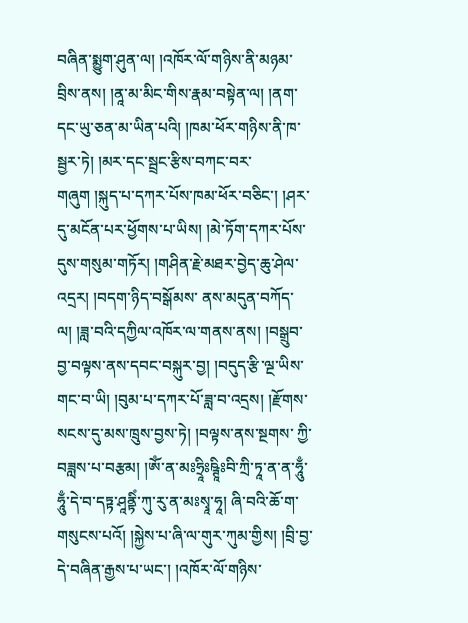བཞིན་སྨྱུག་ཤུན་ལ། །འཁོར་ལོ་གཉིས་ནི་མཉམ་བྲིས་ནས། །ནཱ་མ་མིང་གིས་རྣམ་བསྟེན་ལ། །ནག་དང་ཡུ་ཅན་མ་ཡིན་པའི། །ཁམ་ཕོར་གཉིས་ནི་ཁ་ སྦྱར་ཏེ། །མར་དང་སྦྲང་རྩིས་བཀང་བར་གཞུག །སྐུད་པ་དཀར་པོས་ཁམ་ཕོར་བཅིང་། །ཤར་དུ་མངོན་པར་ཕྱོགས་པ་ཡིས། །མེ་ཏོག་དཀར་པོས་དུས་གསུམ་གཏོར། །གཤིན་རྗེ་མཐར་བྱེད་ཆུ་ཤེལ་འདྲར། །བདག་ཉིད་བསྒོམས་ ནས་མདུན་བཀོད་ལ། །ཟླ་བའི་དཀྱིལ་འཁོར་ལ་གནས་ནས། །བསྒྲུབ་བྱ་བལྟས་ནས་དབང་བསྐུར་བྱ། །བདུད་རྩི་ལྔ་ཡིས་གང་བ་ཡི། །བུམ་པ་དཀར་པོ་ཟླ་བ་འདྲས། །རྫོགས་སངས་དུ་མས་ཁྲུས་བྱས་ཏེ། །བལྟས་ནས་སྔགས་ ཀྱི་བཟླས་པ་བརྩམ། །ཨོཾ་ན་མཿཧྲཱིཿཥྚཱིཿབི་ཀྲི་ཏཱ་ན་ན་ཧཱུྃ་ཧཱུྃ་དེ་བ་དཏྟ་ཤཱནྟིཾ་ཀུ་རུ་ན་མཿསྭཱ་ཧཱ། ཞི་བའི་ཆོ་ག་གསུངས་པའོ། །སྐྱེས་པ་ཞི་ལ་གུར་ཀུམ་གྱིས། །བྲི་བྱ་དེ་བཞིན་རྒྱས་པ་ཡང་། །འཁོར་ལོ་གཉིས་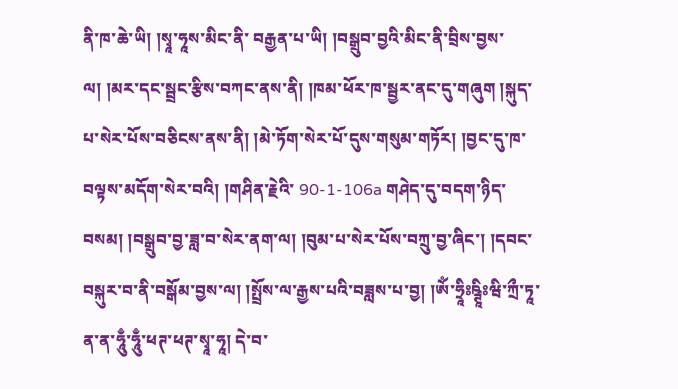ནི་ཁ་ཆེ་ཡི། །སྭཱ་ཧཱས་མིང་ནི་ བརྒྱན་པ་ཡི། །བསྒྲུབ་བྱའི་མིང་ནི་བྲིས་བྱས་ལ། །མར་དང་སྦྲང་རྩིས་བཀང་ནས་ནི། །ཁམ་ཕོར་ཁ་སྦྱར་ནང་དུ་གཞུག །སྐུད་པ་སེར་པོས་བཅིངས་ནས་ནི། །མེ་ཏོག་སེར་པོ་དུས་གསུམ་གཏོར། །བྱང་དུ་ཁ་བལྟས་མདོག་སེར་བའི། །གཤིན་རྗེའི་ 90-1-106a གཤེད་དུ་བདག་ཉིད་བསམ། །བསྒྲུབ་བྱ་ཟླ་བ་སེར་ནག་ལ། །བུམ་པ་སེར་པོས་བཀྲུ་བྱ་ཞིང་། །དབང་བསྐུར་བ་ནི་བསྒོམ་བྱས་ལ། །སྤྲོས་ལ་རྒྱས་པའི་བཟླས་པ་བྱ། །ཨོཾ་ཧྲཱིཿཥྚཱིཿཝི་ཀྲྀ་ཏཱ་ན་ན་ཧཱུྃ་ཧཱུྃ་ཕཊ་ཕཊ་སྭཱ་ཧཱ། དེ་བ་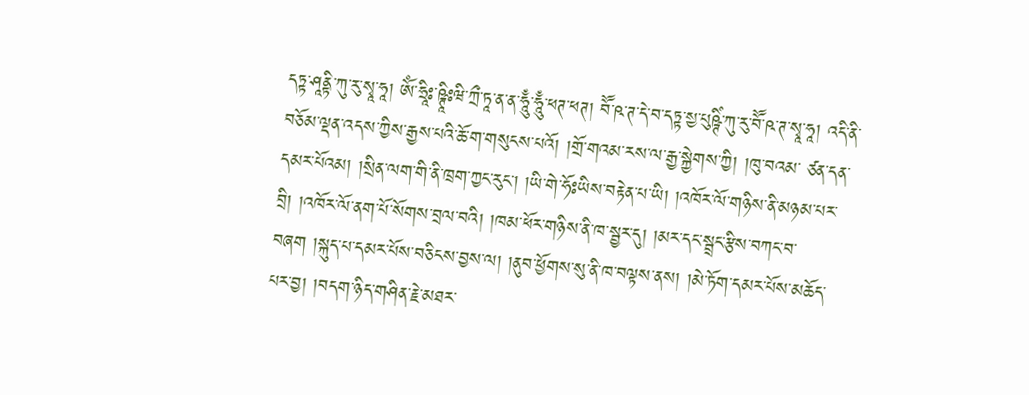དཏྟ་ཤཱནྟི་ཀུ་རུ་སྭཱ་ཧཱ། ཨོཾ་ཧྲཱིཿ་ཥྚཱིཿཝི་ཀྲྀ་ཏཱ་ན་ན་ཧཱུྃ་ཧཱུྃ་ཕཊ་ཕཊ། བཽ་ཥ་ཊ་དེ་བ་དཏྟ་སྱ་པུཥྚིཾ་ཀུ་རུ་བཽ་ཥ་ཊ་སྭཱ་ཧཱ། འདི་ནི་བཅོམ་ལྡན་འདས་ཀྱིས་རྒྱས་པའི་ཆོ་ག་གསུངས་པའོ། །གྲོ་གའམ་རས་ལ་རྒྱ་སྐྱེགས་ཀྱི། །ཁུ་བའམ་ ཙན་དན་དམར་པོའམ། །སྲིན་ལག་གི་ནི་ཁྲག་ཀྱང་རུང་། །ཡི་གེ་ཧོཿཡིས་བརྟེན་པ་ཡི། །འཁོར་ལོ་གཉིས་ནི་མཉམ་པར་བྲི། །འཁོར་ལོ་ནག་པོ་སོགས་བྲལ་བའི། །ཁམ་ཕོར་གཉིས་ནི་ཁ་སྦྱར་དུ། །མར་དང་སྦྲང་རྩིས་བཀང་བ་ བཞག །སྐུད་པ་དམར་པོས་བཅིངས་བྱས་ལ། །ནུབ་ཕྱོགས་སུ་ནི་ཁ་བལྟས་ནས། །མེ་ཏོག་དམར་པོས་མཆོད་པར་བྱ། །བདག་ཉིད་གཤིན་རྗེ་མཐར་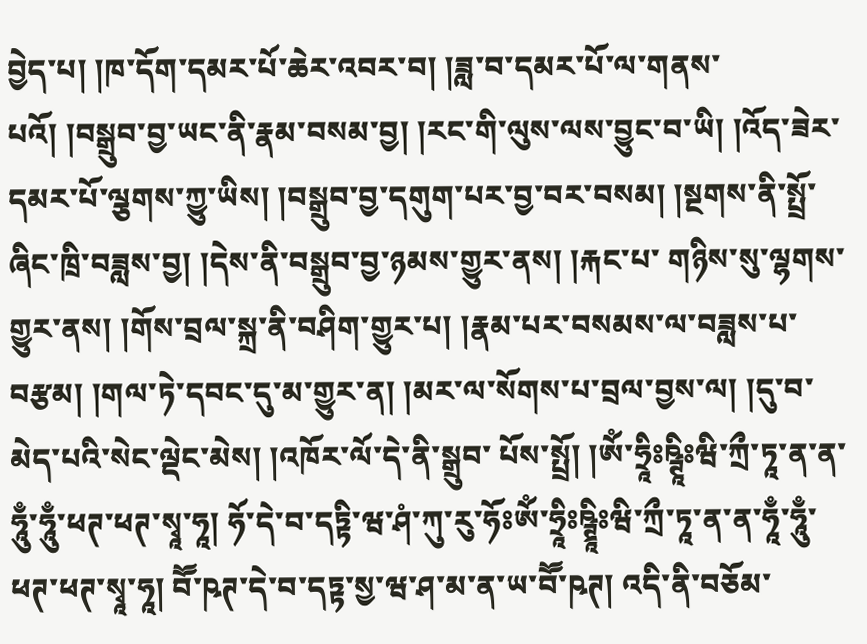བྱེད་པ། །ཁ་དོག་དམར་པོ་ཆེར་འབར་བ། །ཟླ་བ་དམར་པོ་ལ་གནས་ པའོ། །བསྒྲུབ་བྱ་ཡང་ནི་རྣམ་བསམ་བྱ། །རང་གི་ལུས་ལས་བྱུང་བ་ཡི། །འོད་ཟེར་དམར་པོ་ལྕགས་ཀྱུ་ཡིས། །བསྒྲུབ་བྱ་དགུག་པར་བྱ་བར་བསམ། །སྔགས་ནི་སྤྲོ་ཞིང་ཁྲི་བཟླས་བྱ། །དེས་ནི་བསྒྲུབ་བྱ་ཉམས་གྱུར་ནས། །རྐང་པ་ གཉིས་སུ་ལྷགས་གྱུར་ནས། །གོས་བྲལ་སྐྲ་ནི་བཤིག་གྱུར་པ། །རྣམ་པར་བསམས་ལ་བཟླས་པ་བརྩམ། །གལ་ཏེ་དབང་དུ་མ་གྱུར་ན། །མར་ལ་སོགས་པ་བྲལ་བྱས་ལ། །དུ་བ་མེད་པའི་སེང་ལྡེང་མེས། །འཁོར་ལོ་དེ་ནི་སྒྲུབ་ པོས་སྤྲོ། །ཨོཾ་ཧྲཱིཿཥྚཱིཿཝི་ཀྲྀ་ཏཱ་ན་ན་ཧཱུྃ་ཧཱུྃ་ཕཊ་ཕཊ་སྭཱ་ཧཱ། ཧོ་དེ་བ་དཏྟི་ཝ་ཤཾ་ཀུ་རུ་ཧོཿཨོཾ་ཧྲཱིཿཥྚྲཱིཿཝི་ཀྲྀ་ཏཱ་ན་ན་ཧཱྃ་ཧཱུྃ་ཕཊ་ཕཊ་སྭཱ་ཧཱ། བཽ་ཥཊ་དེ་བ་དཏྟ་སྱ་ཝ་ཤ་མ་ན་ཡ་བཽ་ཥཊ། འདི་ནི་བཅོམ་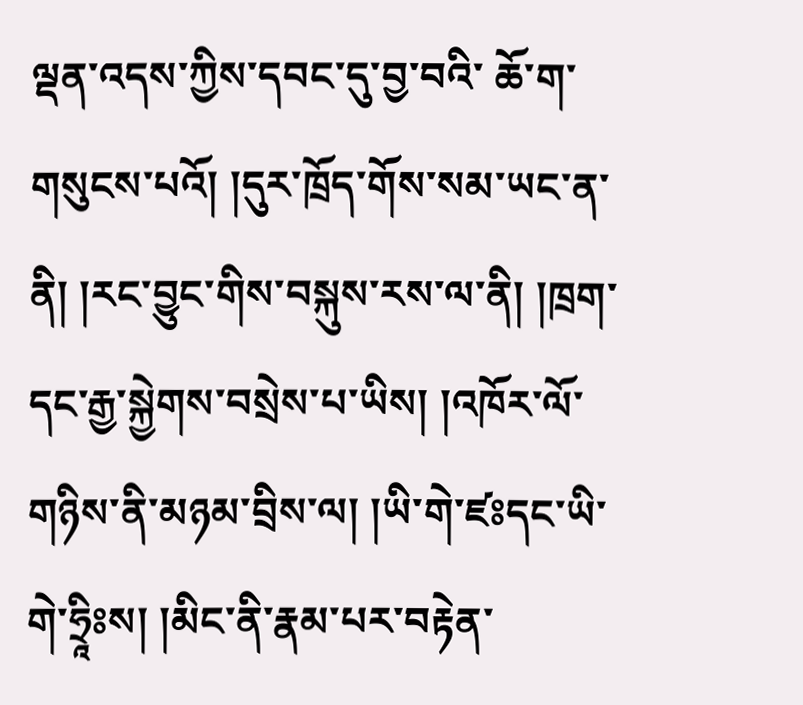ལྡན་འདས་ཀྱིས་དབང་དུ་བྱ་བའི་ ཆོ་ག་གསུངས་པའོ། །དུར་ཁྲོད་གོས་སམ་ཡང་ན་ནི། །རང་བྱུང་གིས་བསྐུས་རས་ལ་ནི། །ཁྲག་དང་རྒྱ་སྐྱེགས་བསྲེས་པ་ཡིས། །འཁོར་ལོ་གཉིས་ནི་མཉམ་བྲིས་ལ། །ཡི་གེ་ཛཿདང་ཡི་གེ་ཧྲཱིཿས། །མིང་ནི་རྣམ་པར་བརྟེན་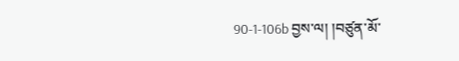90-1-106b བྱས་ལ། །བཙུན་མོ་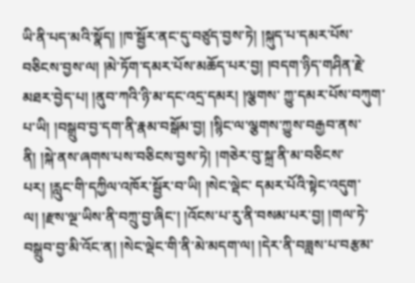ཡི་ནི་པད་མའི་སྣོད། །ཁ་སྦྱོར་ནང་དུ་བཙུད་བྱས་ཏེ། །སྐུད་པ་དམར་པོས་བཅིངས་བྱས་ལ། །མེ་ཏོག་དམར་པོས་མཆོད་པར་བྱ། །བདག་ཉིད་གཤིན་རྗེ་མཐར་བྱེད་པ། །ནུབ་ཀའི་ཉི་མ་དང་འདྲ་དམར། །ལྕགས་ ཀྱུ་དམར་པོས་བཀུག་པ་ཡི། །བསྒྲུབ་བྱ་དག་ནི་རྣམ་བསྒོམ་བྱ། །སྙིང་ལ་ལྕགས་ཀྱུས་བརྒྱབ་ནས་ནི། །སྐེ་ནས་ཞགས་པས་བཅིངས་བྱས་ཏེ། །གཅེར་བུ་སྐྲ་ནི་མ་བཅིངས་པར། །རླུང་གི་དཀྱིལ་འཁོར་སྦྱོར་བ་ཡི། །སེང་ལྡེང་ དམར་པོའི་སྟེང་འདུག་ལ། །རྫས་ལྔ་ཡིས་ནི་བཀྲུ་བྱ་ཞིང་། །འོངས་པ་རུ་ནི་བསམ་པར་བྱ། །གལ་ཏེ་བསྒྲུབ་བྱ་མི་འོང་ན། །སེང་ལྡེང་གི་ནི་མེ་མདག་ལ། །དེར་ནི་བཟླས་པ་བརྩམ་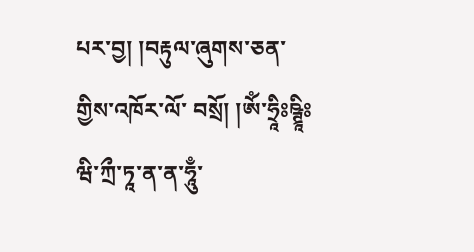པར་བྱ། །བརྟུལ་ཞུགས་ཅན་གྱིས་འཁོར་ལོ་ བསྲོ། །ཨོཾ་ཧྲཱིཿཥྚྲཱིཿཝི་ཀྲྀ་ཏཱ་ན་ན་ཧཱུྃ་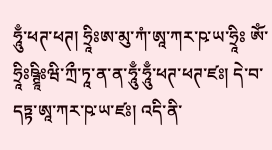ཧཱུྃ་ཕཊ་ཕཊ། ཧྲཱིཿཨ་མུ་ཀཾ་ཨཱ་ཀར་ཥ་ཡ་ཧྲཱིཿ ཨོཾ་ཧྲཱིཿཥྚྲཱིཿཝི་ཀྲྀ་ཏཱ་ན་ན་ཧཱུྃ་ཧཱུྃ་ཕཊ་ཕཊ་ཛཿ། དེ་བ་དཏྟ་ཨཱ་ཀར་ཥ་ཡ་ཛཿ། འདི་ནི་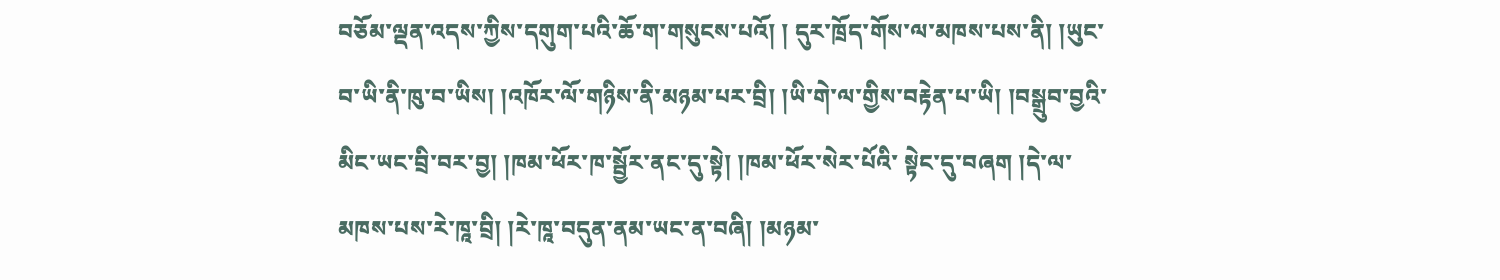བཅོམ་ལྡན་འདས་ཀྱིས་དགུག་པའི་ཆོ་ག་གསུངས་པའོ། ། དུར་ཁྲོད་གོས་ལ་མཁས་པས་ནི། །ཡུང་བ་ཡི་ནི་ཁུ་བ་ཡིས། །འཁོར་ལོ་གཉིས་ནི་མཉམ་པར་བྲི། །ཡི་གེ་ལ་གྱིས་བརྟེན་པ་ཡི། །བསྒྲུབ་བྱའི་མིང་ཡང་བྲི་བར་བྱ། །ཁམ་ཕོར་ཁ་སྦྱོར་ནང་དུ་སྟེ། །ཁམ་ཕོར་སེར་པོའི་ སྟེང་དུ་བཞག །དེ་ལ་མཁས་པས་རེ་ཁཱ་བྲི། །རེ་ཁཱ་བདུན་ནམ་ཡང་ན་བཞི། །མཉམ་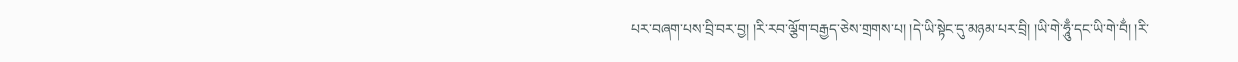པར་བཞག་པས་བྲི་བར་བྱ། །རི་རབ་ལྕོག་བརྒྱད་ཅེས་གྲགས་པ། །དེ་ཡི་སྟེང་དུ་མཉམ་པར་བྲི། །ཡི་གེ་ཧཱུྃ་དང་ཡི་གེ་བྂ། །རི་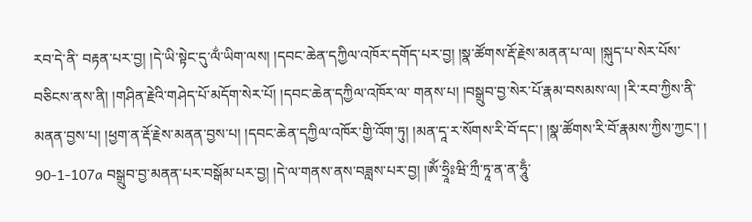རབ་དེ་ནི་ བརྟན་པར་བྱ། །དེ་ཡི་སྟེང་དུ་ལྂ་ཡིག་ལས། །དབང་ཆེན་དཀྱིལ་འཁོར་དགོད་པར་བྱ། །སྣ་ཚོགས་རྡོ་རྗེས་མནན་པ་ལ། །སྐུད་པ་སེར་པོས་བཅིངས་ནས་ནི། །གཤིན་རྗེའི་གཤེད་པོ་མདོག་སེར་པོ། །དབང་ཆེན་དཀྱིལ་འཁོར་ལ་ གནས་པ། །བསྒྲུབ་བྱ་སེར་པོ་རྣམ་བསམས་ལ། །རི་རབ་ཀྱིས་ནི་མནན་བྱས་པ། །ཕྱག་ན་རྡོ་རྗེས་མནན་བྱས་པ། །དབང་ཆེན་དཀྱིལ་འཁོར་གྱི་འོག་ཏུ། །མན་དཱ་ར་སོགས་རི་བོ་དང་། །སྣ་ཚོགས་རི་བོ་རྣམས་ཀྱིས་ཀྱང་། ། 90-1-107a བསྒྲུབ་བྱ་མནན་པར་བསྒོམ་པར་བྱ། །དེ་ལ་གནས་ནས་བཟླས་པར་བྱ། །ཨོཾ་ཧྲཱིཿཝི་ཀྲྀ་ཏཱ་ན་ན་ཧཱུྃ་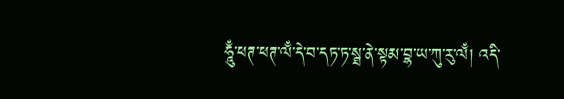ཧཱུྃ་ཕཊ་ཕཊ་ལྃ་དེ་བ་དཏ་ཏ་སྠ་ནེ་སྟམ་བྷ་ཡ་ཀུ་རུ་ལྃ། འདི་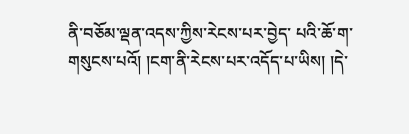ནི་བཅོམ་ལྡན་འདས་ཀྱིས་རེངས་པར་བྱེད་ པའི་ཆོ་ག་གསུངས་པའོ། །ངག་ནི་རེངས་པར་འདོད་པ་ཡིས། །དེ་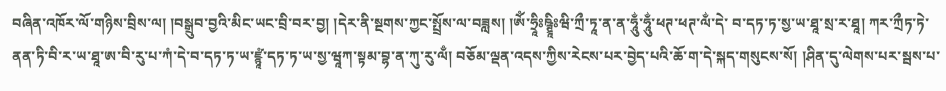བཞིན་འཁོར་ལོ་གཉིས་བྲིས་ལ། །བསྒྲུབ་བྱའི་མིང་ཡང་བྲི་བར་བྱ། །དེར་ནི་སྔགས་ཀྱང་སྤྲོས་ལ་བཟླས། །ཨོཾ་ཧྲཱིཿཥྚྲཱིཿཝི་ཀྲྀ་ཏཱ་ན་ན་ཧཱུྂ་ཧཱུྂ་ཕཊ་ཕཊ་ལྂ་དེ་ བ་དཏ་ཏ་སྱ་ཡ་ཐཱ་སྲ་ར་ཐཱ། ཀར་ཀྲྀཏ་ཏེ་ནན་ཏི་བི་ར་ཡ་ཐཱ་ཨ་བི་རུ་པ་ཀཾ་དེ་བ་དཏ་ཏ་ཡ་ཛྙཱཾ་དཏ་ཏ་ཡ་སྱ་ཝཱཀ་སྟམ་བྷ་ན་ཀུ་རུ་ལྃ། བཅོམ་ལྡན་འདས་ཀྱིས་རེངས་པར་བྱེད་པའི་ཆོ་ག་དེ་སྐད་གསུངས་སོ། །ཤིན་དུ་ལེགས་པར་སྦས་པ་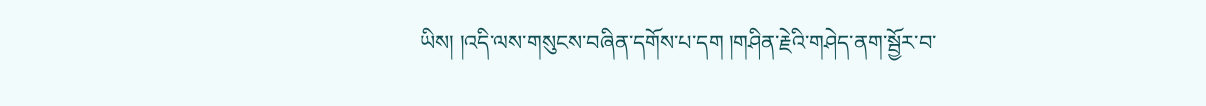ཡིས། །འདི་ལས་གསུངས་བཞིན་དགོས་པ་དག །གཤིན་རྗེའི་གཤེད་ནག་སྦྱོར་བ་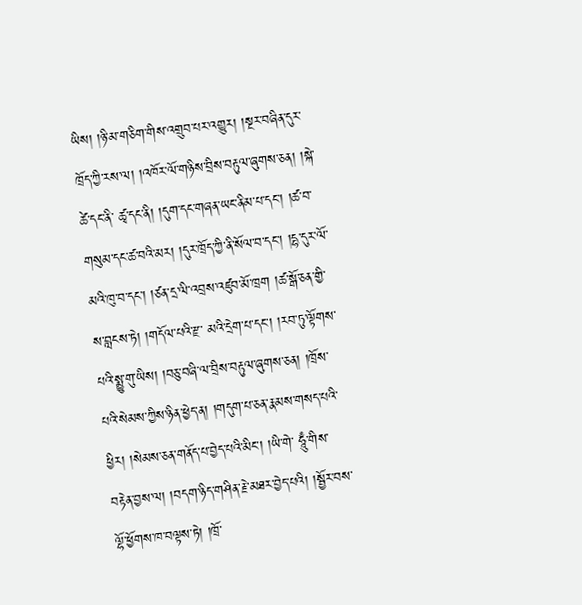ཡིས། །ཉི་མ་གཅིག་གིས་འགྲུབ་པར་འགྱུར། །སྔར་བཞིན་དུར་ཁྲོད་ཀྱི་རས་ལ། །འཁོར་ལོ་གཉིས་བྲིས་བརྟུལ་ཞུགས་ཅན། །སྐེ་ཚེ་དང་ནི་ ཚྭ་དང་ནི། །དུག་དང་གཞན་ཡང་ནིམ་པ་དང་། །ཚ་བ་གསུམ་དང་ཚ་བའི་མར། །དུར་ཁྲོད་ཀྱི་ནི་སོལ་བ་དང་། །དྷ་དུར་ལོ་མའི་ཁུ་བ་དང་། །ཙན་དྲ་ལི་འབྲས་འཛུབ་མོ་ཁྲག །ཚ་སྒོ་ཅན་གྱི་ས་བླངས་ཏེ། །གདོལ་པའི་རྫ་ མའི་དྲེག་པ་དང་། །རབ་ཏུ་ལྟོགས་པའི་སྨྱུ་གུ་ཡིས། །བཅུ་བཞི་ལ་བྲིས་བརྟུལ་ཞུགས་ཅན། །ཁྲོས་པའི་སེམས་ཀྱིས་ཉིན་ཕྱེད་ན། །གདུག་པ་ཅན་རྣམས་གསད་པའི་ཕྱིར། །སེམས་ཅན་གནོད་པ་བྱེད་པའི་མིང་། །ཡི་གེ་ ཧཱུྃ་གིས་བརྟེན་བྱས་ལ། །བདག་ཉིད་གཤིན་རྗེ་མཐར་བྱེད་པའི། །སྦྱོར་བས་ལྷོ་ཕྱོགས་ཁ་བལྟས་ཏེ། །ཁྲོ་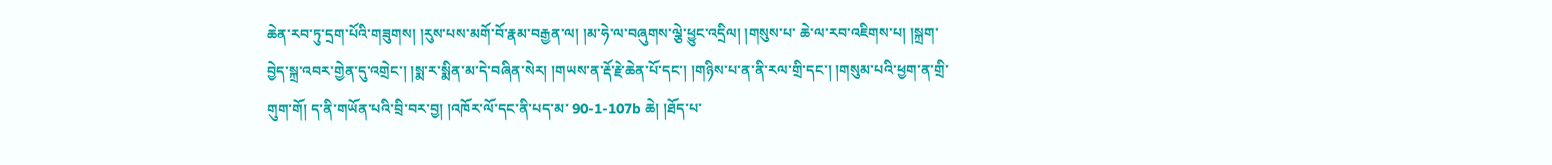ཆེན་རབ་ཏུ་དྲག་པོའི་གཟུགས། །རུས་པས་མགོ་བོ་རྣམ་བརྒྱན་ལ། །མ་ཧེ་ལ་བཞུགས་ལྕེ་ཕྱུང་འདྲིལ། །གསུས་པ་ ཆེ་ལ་རབ་འཇིགས་པ། །སྐྲག་བྱེད་སྐྲ་འབར་གྱེན་དུ་འགྲེང་། །སྨ་ར་སྨིན་མ་དེ་བཞིན་སེར། །གཡས་ན་རྡོ་རྗེ་ཆེན་པོ་དང་། །གཉིས་པ་ན་ནི་རལ་གྲི་དང་། །གསུམ་པའི་ཕྱག་ན་གྲི་གུག་གོ། ད་ནི་གཡོན་པའི་བྲི་བར་བྱ། །འཁོར་ལོ་དང་ནི་པད་མ་ 90-1-107b ཆེ། །ཐོད་པ་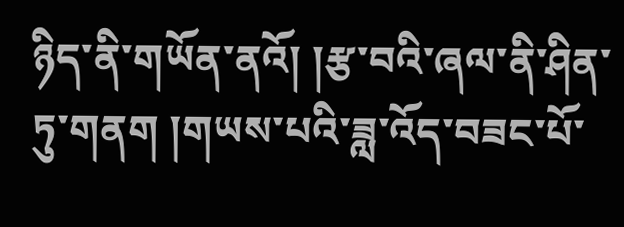ཉིད་ནི་གཡོན་ནའོ། །རྩ་བའི་ཞལ་ནི་ཤིན་ཏུ་གནག །གཡས་པའི་ཟླ་འོད་བཟང་པོ་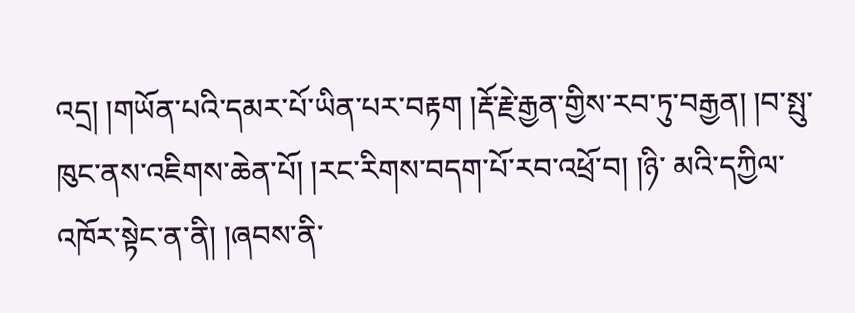འདྲ། །གཡོན་པའི་དམར་པོ་ཡིན་པར་བརྟག །རྡོ་རྗེ་རྒྱན་གྱིས་རབ་ཏུ་བརྒྱན། །བ་སྤུ་ཁུང་ནས་འཇིགས་ཆེན་པོ། །རང་རིགས་བདག་པོ་རབ་འཕྲོ་བ། །ཉི་ མའི་དཀྱིལ་འཁོར་སྟེང་ན་ནི། །ཞབས་ནི་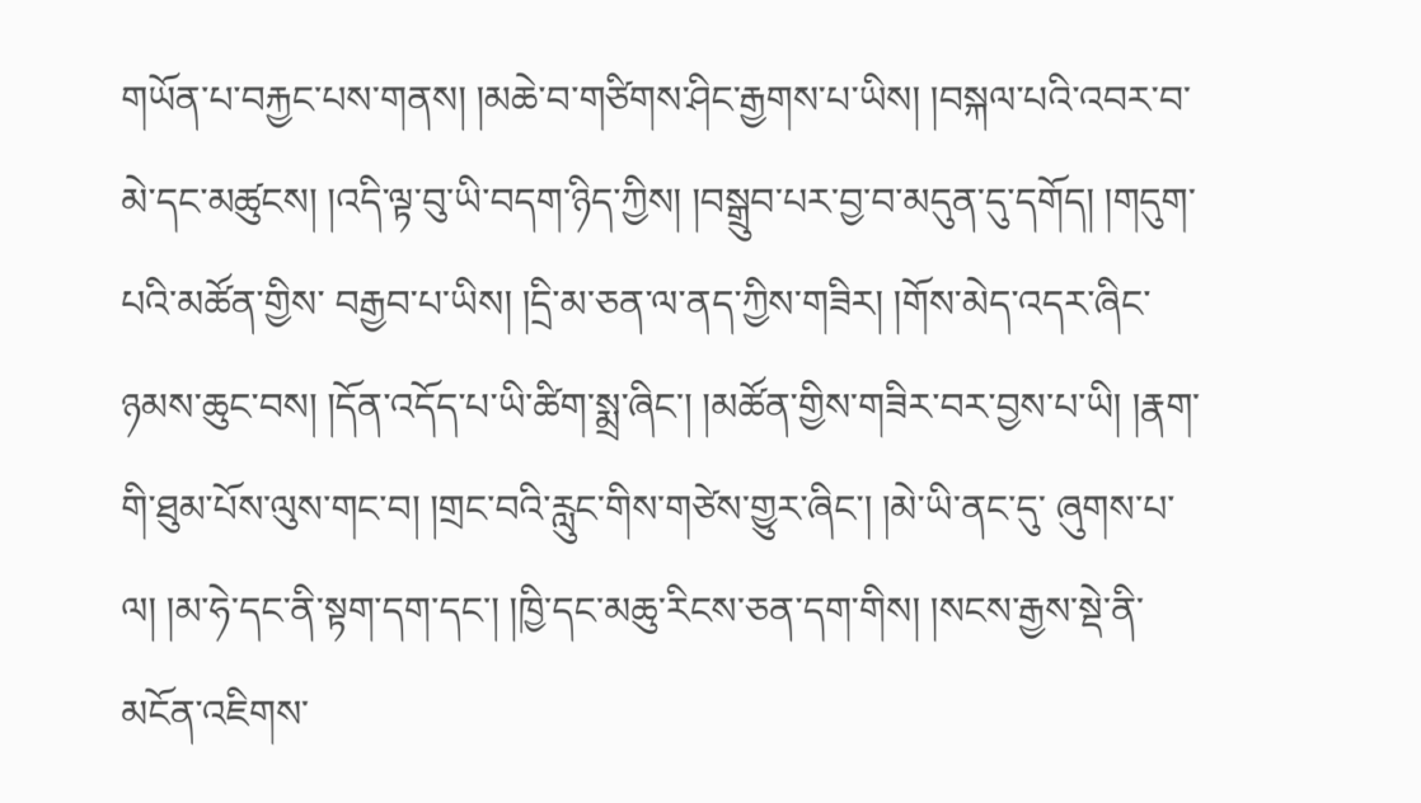གཡོན་པ་བརྐྱང་པས་གནས། །མཆེ་བ་གཙིགས་ཤིང་རྒྱགས་པ་ཡིས། །བསྐལ་པའི་འབར་བ་མེ་དང་མཚུངས། །འདི་ལྟ་བུ་ཡི་བདག་ཉིད་ཀྱིས། །བསྒྲུབ་པར་བྱ་བ་མདུན་དུ་དགོད། །གདུག་པའི་མཚོན་གྱིས་ བརྒྱབ་པ་ཡིས། །དྲི་མ་ཅན་ལ་ནད་ཀྱིས་གཟིར། །གོས་མེད་འདར་ཞིང་ཉམས་ཆུང་བས། །དོན་འདོད་པ་ཡི་ཚིག་སྨྲ་ཞིང་། །མཚོན་གྱིས་གཟིར་བར་བྱས་པ་ཡི། །རྣག་གི་ཐུམ་པོས་ལུས་གང་བ། །གྲང་བའི་རླུང་གིས་གཙེས་གྱུར་ཞིང་། །མེ་ཡི་ནང་དུ་ ཞུགས་པ་ལ། །མ་ཧེ་དང་ནི་སྟག་དག་དང་། །ཁྱི་དང་མཆུ་རིངས་ཅན་དག་གིས། །སངས་རྒྱས་སྡེ་ནི་མངོན་འཇིགས་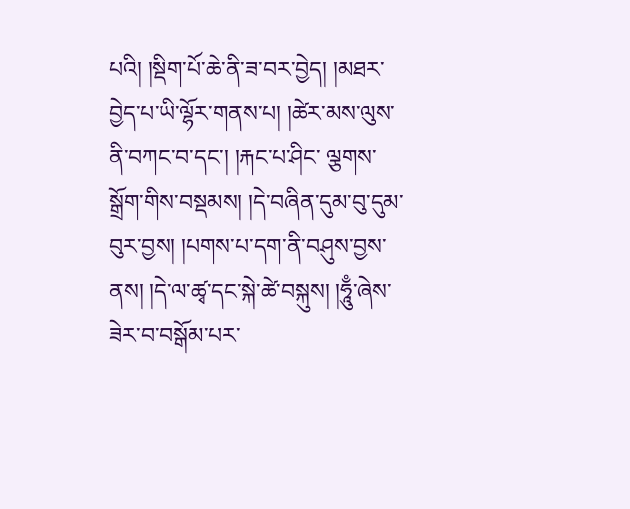པའི། །སྡིག་པོ་ཆེ་ནི་ཟ་བར་བྱེད། །མཐར་བྱེད་པ་ཡི་ལྷོར་གནས་པ། །ཚེར་མས་ལུས་ནི་བཀང་བ་དང་། །རྐང་པ་ཤིང་ ལྕགས་སྒྲོག་གིས་བསྡམས། །དེ་བཞིན་དུམ་བུ་དུམ་བུར་བྱས། །པགས་པ་དག་ནི་བཤུས་བྱས་ནས། །དེ་ལ་ཚྭ་དང་སྐེ་ཚེ་བསྐུས། །ཧཱུྃ་ཞེས་ཟེར་བ་བསྒོམ་པར་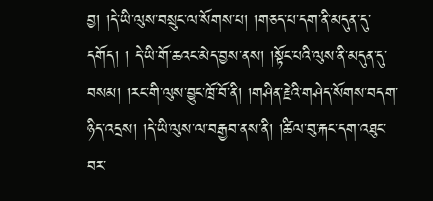བྱ། །དེ་ཡི་ལུས་བསྲུང་ལ་སོགས་པ། །གཅད་པ་དག་ནི་མདུན་དུ་དགོད། ། དེ་ཡི་གོ་ཆའང་མེད་བྱས་ནས། །སྟོང་པའི་ལུས་ནི་མདུན་དུ་བསམ། །རང་གི་ལུས་བྱུང་ཁྲོ་བོ་ནི། །གཤིན་རྗེའི་གཤེད་སོགས་བདག་ཉིད་འདྲས། །དེ་ཡི་ལུས་ལ་བརྒྱབ་ནས་ནི། །ཚིལ་བུ་རྐང་དག་འཐུང་བར་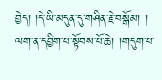བྱེད། །དེ་ཡི་མདུན་དུ་གཤིན་རྗེ་བསྒོམ། ། ལག་ན་དབྱིག་པ་སྟོབས་པོ་ཆེ། །གདུག་པ་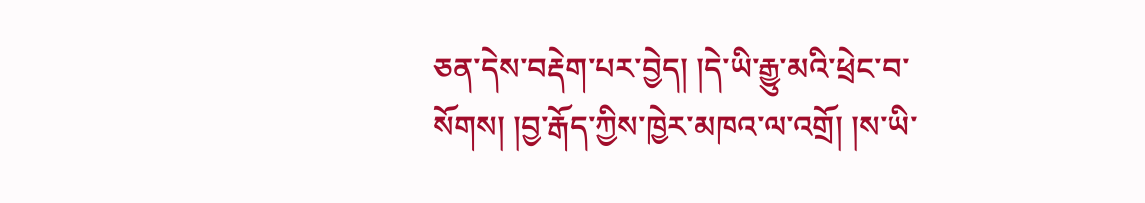ཅན་དེས་བརྡེག་པར་བྱེད། །དེ་ཡི་རྒྱུ་མའི་ཕྲེང་བ་སོགས། །བྱ་རྒོད་ཀྱིས་ཁྱེར་མཁའ་ལ་འགྲོ། །ས་ཡི་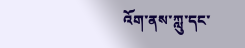འོག་ནས་ཀླུ་དང་